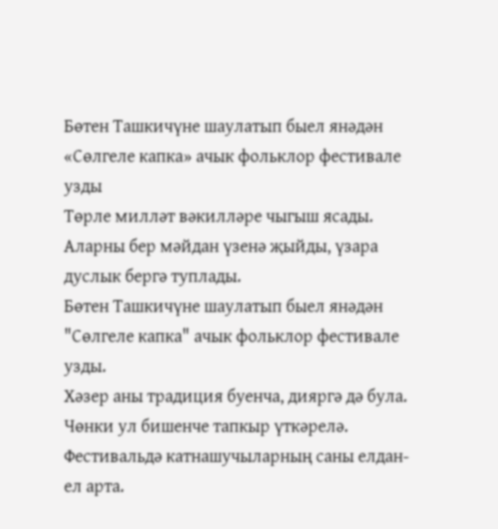Бөтен Ташкичүне шаулатып быел янәдән «Сөлгеле капка» ачык фольклор фестивале узды
Төрле милләт вәкилләре чыгыш ясады. Аларны бер мәйдан үзенә җыйды, үзара дуслык бергә туплады.
Бөтен Ташкичүне шаулатып быел янәдән "Сөлгеле капка" ачык фольклор фестивале узды.
Хәзер аны традиция буенча, дияргә дә була. Чөнки ул бишенче тапкыр үткәрелә. Фестивальдә катнашучыларның саны елдан-ел арта.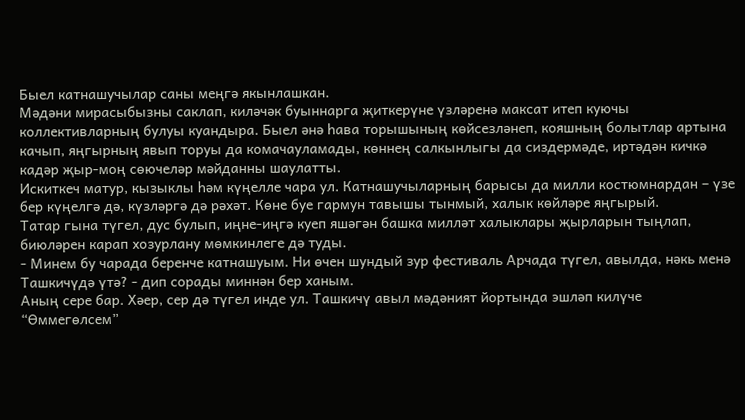Быел катнашучылар саны меңгә якынлашкан.
Мәдәни мирасыбызны саклап, киләчәк буыннарга җиткерүне үзләренә максат итеп куючы коллективларның булуы куандыра. Быел әнә һава торышының көйсезләнеп, кояшның болытлар артына качып, яңгырның явып торуы да комачауламады, көннең салкынлыгы да сиздермәде, иртәдән кичкә кадәр җыр-моң сөючеләр мәйданны шаулатты.
Искиткеч матур, кызыклы һәм күңелле чара ул. Катнашучыларның барысы да милли костюмнардан – үзе бер күңелгә дә, күзләргә дә рәхәт. Көне буе гармун тавышы тынмый, халык көйләре яңгырый.
Татар гына түгел, дус булып, иңне-иңгә куеп яшәгән башка милләт халыклары җырларын тыңлап, биюләрен карап хозурлану мөмкинлеге дә туды.
- Минем бу чарада беренче катнашуым. Ни өчен шундый зур фестиваль Арчада түгел, авылда, нәкь менә Ташкичүдә үтә? - дип сорады миннән бер ханым.
Аның сере бар. Хәер, сер дә түгел инде ул. Ташкичү авыл мәдәният йортында эшләп килүче “Өммегөлсем”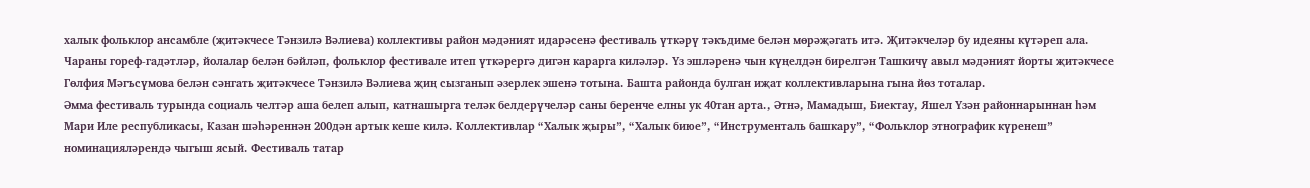халык фольклор ансамбле (җитәкчесе Тәнзилә Вәлиева) коллективы район мәдәният идарәсенә фестиваль үткәрү тәкъдиме белән мөрәҗәгать итә. Җитәкчеләр бу идеяны күтәреп ала. Чараны гореф-гадәтләр, йолалар белән бәйләп, фольклор фестивале итеп үткәрергә дигән карарга киләләр. Үз эшләренә чын күңелдән бирелгән Ташкичү авыл мәдәният йорты җитәкчесе Гөлфия Мәгъсүмова белән сәнгать җитәкчесе Тәнзилә Вәлиева җиң сызганып әзерлек эшенә тотына. Башта районда булган иҗат коллективларына гына йөз тоталар.
Әмма фестиваль турында социаль челтәр аша белеп алып, катнашырга теләк белдерүчеләр саны беренче елны ук 40тан арта., Әтнә, Мамадыш, Биектау, Яшел Үзән районнарыннан һәм Мари Иле республикасы, Казан шәһәреннән 200дән артык кеше килә. Коллективлар “Халык җыры”, “Халык биюе”, “Инструменталь башкару”, “Фольклор этнографик күренеш” номинацияләрендә чыгыш ясый. Фестиваль татар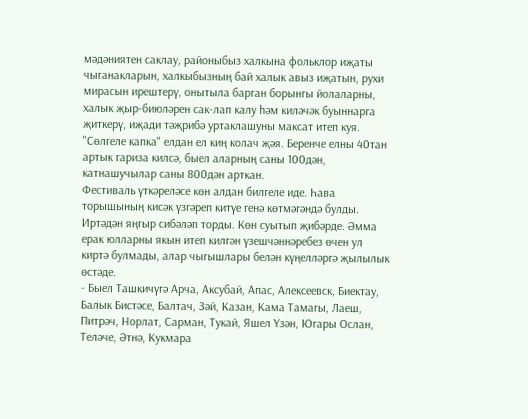мәдәниятен саклау, районыбыз халкына фольклор иҗаты чыганакларын, халкыбызның бай халык авыз иҗатын, рухи мирасын ирештерү, онытыла барган борынгы йолаларны, халык җыр-биюләрен сак-лап калу һәм киләчәк буыннарга җиткерү, иҗади тәҗрибә уртаклашуны максат итеп куя.
"Сөлгеле капка" елдан ел киң колач җәя. Беренче елны 40тан артык гариза килсә, быел аларның саны 100дән, катнашучылар саны 800дән арткан.
Фестиваль үткәреләсе көн алдан билгеле иде. Һава торышының кисәк үзгәреп китүе генә көтмәгәндә булды. Иртәдән яңгыр сибәләп торды. Көн суытып җибәрде. Әмма ерак юлларны якын итеп килгән үзешчәннәребез өчен ул киртә булмады, алар чыгышлары белән күңелләргә җылылык өстәде.
- Быел Ташкичүгә Арча, Аксубай, Апас, Алексеевск, Биектау, Балык Бистәсе, Балтач, Зәй, Казан, Кама Тамагы, Лаеш, Питрәч, Норлат, Сарман, Тукай, Яшел Үзән, Югары Ослан, Теләче, Әтнә, Кукмара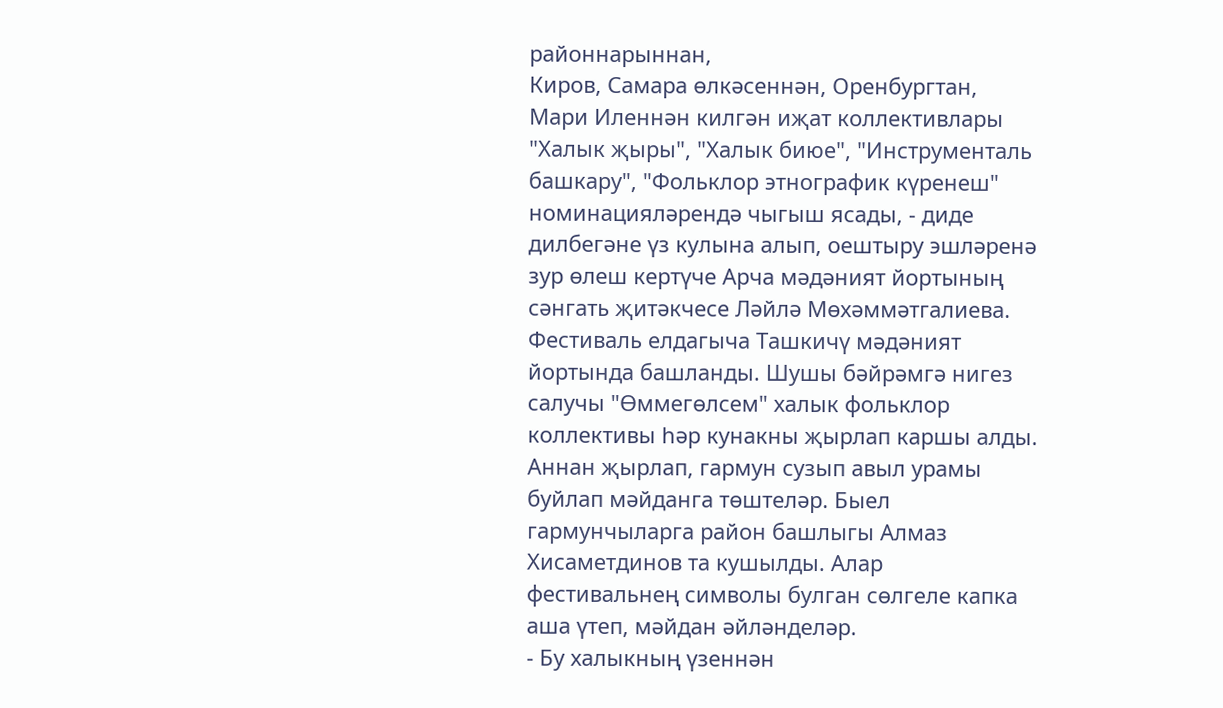районнарыннан,
Киров, Самара өлкәсеннән, Оренбургтан, Мари Иленнән килгән иҗат коллективлары "Халык җыры", "Халык биюе", "Инструменталь башкару", "Фольклор этнографик күренеш" номинацияләрендә чыгыш ясады, - диде дилбегәне үз кулына алып, оештыру эшләренә зур өлеш кертүче Арча мәдәният йортының сәнгать җитәкчесе Ләйлә Мөхәммәтгалиева.
Фестиваль елдагыча Ташкичү мәдәният йортында башланды. Шушы бәйрәмгә нигез салучы "Өммегөлсем" халык фольклор коллективы һәр кунакны җырлап каршы алды. Аннан җырлап, гармун сузып авыл урамы буйлап мәйданга төштеләр. Быел гармунчыларга район башлыгы Алмаз Хисаметдинов та кушылды. Алар фестивальнең символы булган сөлгеле капка аша үтеп, мәйдан әйләнделәр.
- Бу халыкның үзеннән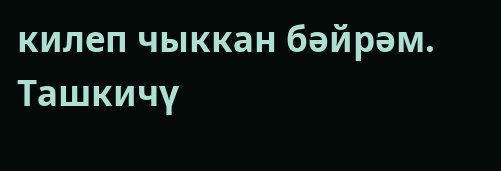килеп чыккан бәйрәм. Ташкичү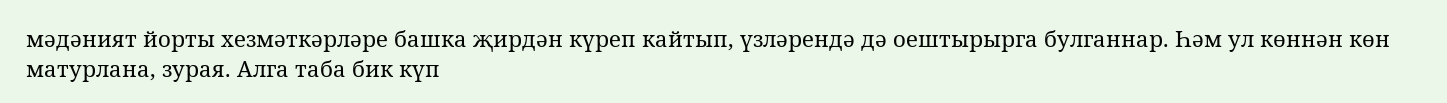мәдәният йорты хезмәткәрләре башка җирдән күреп кайтып, үзләрендә дә оештырырга булганнар. Һәм ул көннән көн матурлана, зурая. Алга таба бик күп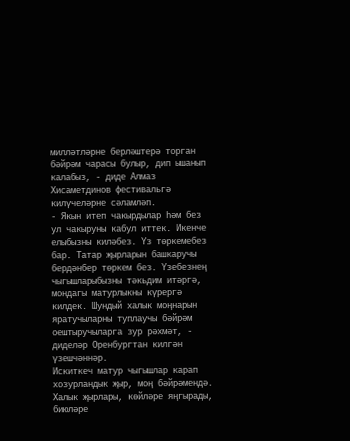милләтләрне берләштерә торган бәйрәм чарасы булыр, дип ышанып калабыз, - диде Алмаз Хисаметдинов фестивальгә килүчеләрне сәламләп.
- Якын итеп чакырдылар һәм без ул чакыруны кабул иттек. Икенче елыбызны киләбез. Үз төркемебез бар. Татар җырларын башкаручы бердәнбер төркем без. Үзебезнең чыгышларыбызны тәкьдим итәргә, мондагы матурлыкны күрергә килдек. Шундый халык моңнарын яратучыларны туплаучы бәйрәм оештыручыларга зур рәхмәт, - диделәр Оренбургтан килгән үзешчәннәр.
Искиткеч матур чыгышлар карап хозурландык җыр, моң бәйрәмендә. Халык җырлары, көйләре яңгырады, биюләре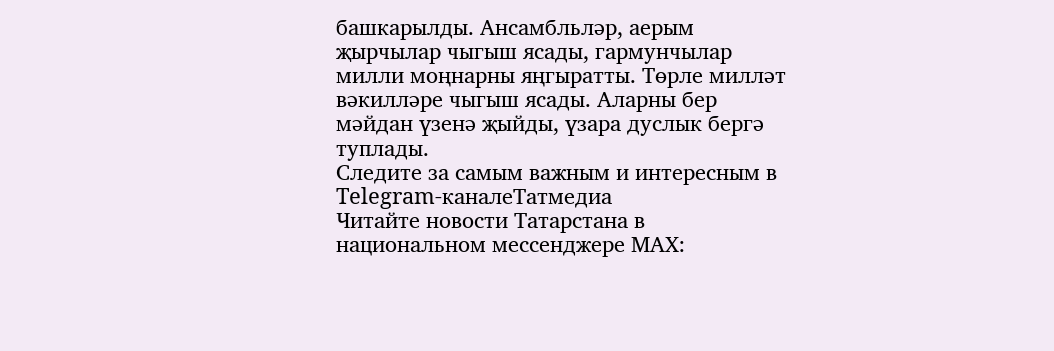башкарылды. Ансамбльләр, аерым җырчылар чыгыш ясады, гармунчылар милли моңнарны яңгыратты. Төрле милләт вәкилләре чыгыш ясады. Аларны бер мәйдан үзенә җыйды, үзара дуслык бергә туплады.
Следите за самым важным и интересным в Telegram-каналеТатмедиа
Читайте новости Татарстана в национальном мессенджере MАХ: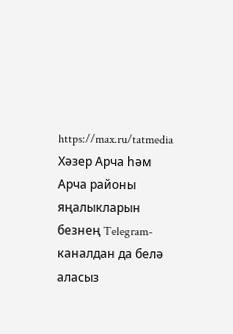https://max.ru/tatmedia
Хәзер Арча һәм Арча районы яңалыкларын безнең Telegram-каналдан да белә аласыз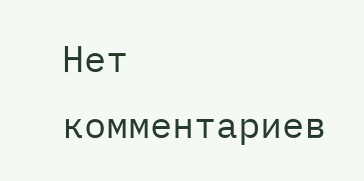Нет комментариев